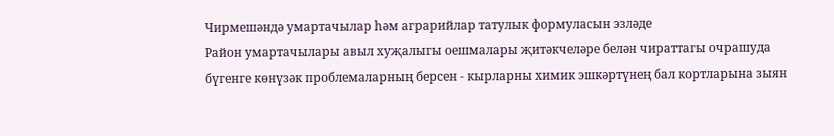Чирмешәндә умартачылар һәм аграрийлар татулык формуласын эзләде
Район умартачылары авыл хуҗалыгы оешмалары җитәкчеләре белән чираттагы очрашуда бүгенге көнүзәк проблемаларның берсен - кырларны химик эшкәртүнең бал кортларына зыян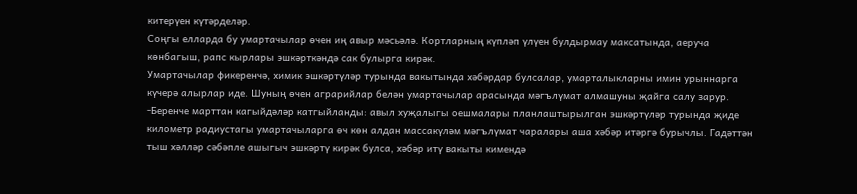китерүен күтәрделәр.
Соңгы елларда бу умартачылар өчен иң авыр мәсьәлә. Кортларның күпләп үлүен булдырмау максатында, аеруча көнбагыш, рапс кырлары эшкәрткәндә сак булырга кирәк.
Умартачылар фикеренчә, химик эшкәртүләр турында вакытында хәбәрдар булсалар, умарталыкларны имин урыннарга күчерә алырлар иде. Шуның өчен аграрийлар белән умартачылар арасында мәгълүмат алмашуны җайга салу зарур.
-Беренче марттан кагыйдәләр катгыйланды: авыл хуҗалыгы оешмалары планлаштырылган эшкәртүләр турында җиде километр радиустагы умартачыларга өч көн алдан массакүләм мәгълүмат чаралары аша хәбәр итәргә бурычлы. Гадәттән тыш хәлләр сәбәпле ашыгыч эшкәртү кирәк булса, хәбәр итү вакыты кимендә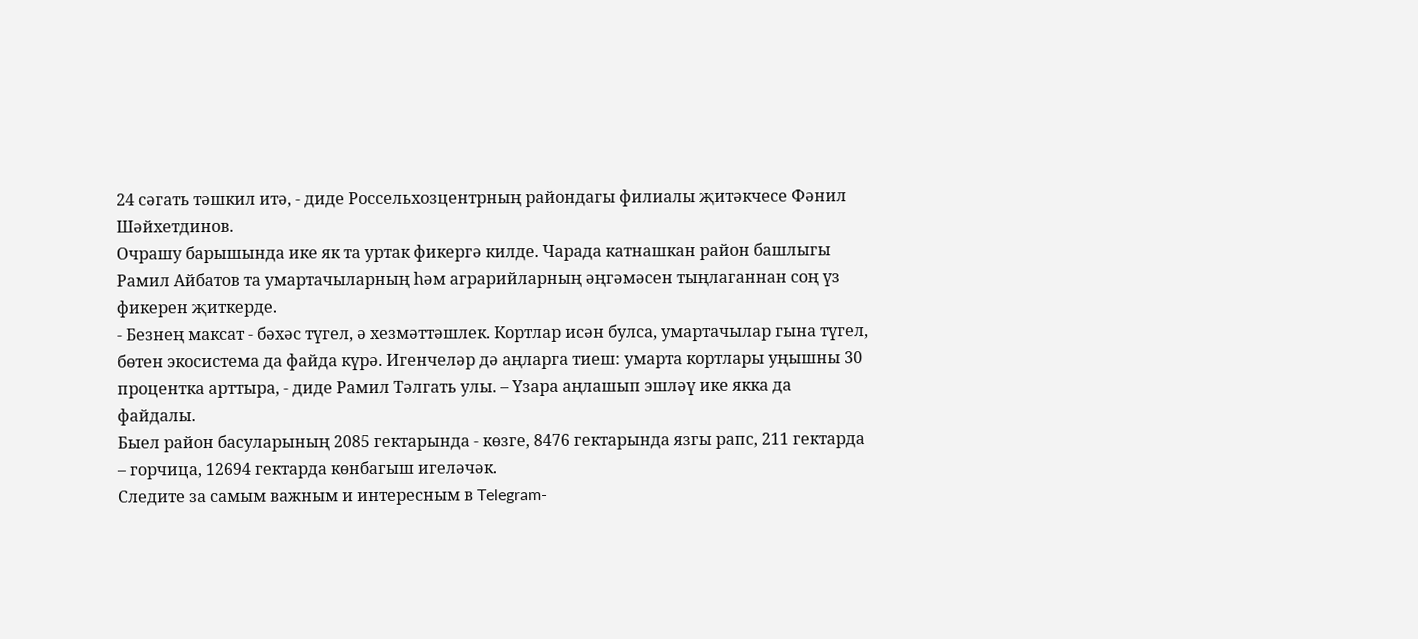24 сәгать тәшкил итә, - диде Россельхозцентрның райондагы филиалы җитәкчесе Фәнил Шәйхетдинов.
Очрашу барышында ике як та уртак фикергә килде. Чарада катнашкан район башлыгы Рамил Айбатов та умартачыларның һәм аграрийларның әңгәмәсен тыңлаганнан соң үз фикерен җиткерде.
- Безнең максат - бәхәс түгел, ә хезмәттәшлек. Кортлар исән булса, умартачылар гына түгел, бөтен экосистема да файда күрә. Игенчеләр дә аңларга тиеш: умарта кортлары уңышны 30 процентка арттыра, - диде Рамил Тәлгать улы. – Үзара аңлашып эшләү ике якка да файдалы.
Быел район басуларының 2085 гектарында - көзге, 8476 гектарында язгы рапс, 211 гектарда – горчица, 12694 гектарда көнбагыш игеләчәк.
Следите за самым важным и интересным в Telegram-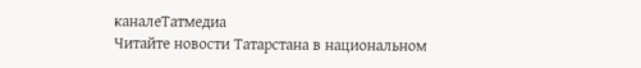каналеТатмедиа
Читайте новости Татарстана в национальном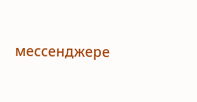мессенджере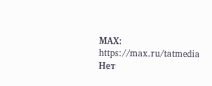MАХ: https://max.ru/tatmedia
Нет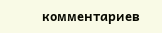комментариев